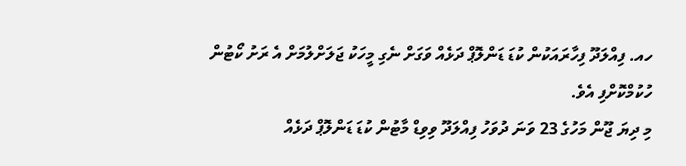ހއ. ފިއްލަދޫ ފިހާރައަކުން ކުޑަ ޑަންލޮޕް ދަޅެއް ވަގަށް ނެގި މީހަކު ޖަލަށްލުމަށް އެ ރަށު ކޯޓުން ހުކުމްކޮށްފި އެވެ.
މި ދިޔަ ޖޫން މަހުގެ 23 ވަނަ ދުވަހު ފިއްލަދޫ ވިވިޑް މާޓުން ކުޑަ ޑަންލޮޕް ދަޅެއް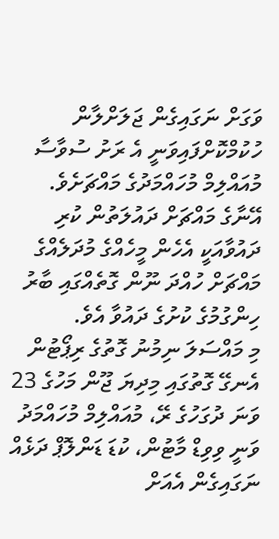ވަގަށް ނަގައިގެން ޖަލަށްލާން ހުކުމްކޮށްފައިވަނީ އެ ރަށު ސުވާސާ މުއައްލިމް މުހައްމަދުގެ މައްޗަށެވެ.
އޭނާގެ މައްޗަށް ދައުލަތުން ކުރި ދައުވާއަކީ އެހެން މީހެއްގެ މުދަލެއްގެ މައްޗަށް ހުއްދަ ނޫން ގޮތެއްގައި ބާރު ހިންގުމުގެ ކުށުގެ ދައުވާ އެވެ.
މި މައްސަލަ ނިމުނު ގޮތުގެ ރިޕޯޓުން އެނގޭ ގޮތުގައި މިދިޔަ ޖޫން މަހުގެ 23 ވަނަ ދުގަހުގެ ރޭ، މުއައްލިމް މުހައްމަދު ވަނީ ވިވިޑް މާޓުން، ކުޑަ ޑަންލޮޕް ދަޅެއް ނަގައިގެން އެއަށް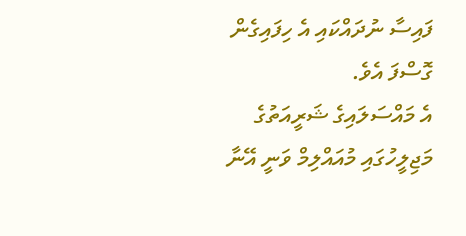ފައިސާ ނުދައްކައި އެ ހިފައިގެން ގޮސްފަ އެވެ.
އެ މައްސަލައިގެ ޝަރީއަތުގެ މަޖިލީހުގައި މުއައްލިމް ވަނީ އޭނާ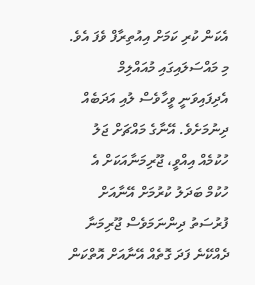އެކަން ކުރި ކަމަށް އިއުތިރާފް ވެފަ އެވެ.
މި މައްސަލައިގައި މުއައްލިމް އެދިފައިވަނީ ވީހާވެސް ލުއި އަދަބެއް ދިނުމަށެވެ. އޭނާގެ މައްޗަށް ޖަލު ހުކުމެއް އިއްވީ، ޖޫރިމަނާއަކަށް އެ ހުކުމް ބަދަލު ކުރުމަށް އޭނާއަށް ފުރުސަތު ދިންނަމަވެސް ޖޫރިމަނާ ދެއްކޭނެ ފަދަ ގޮތެއް އޭނާއަށް އޮތްކަން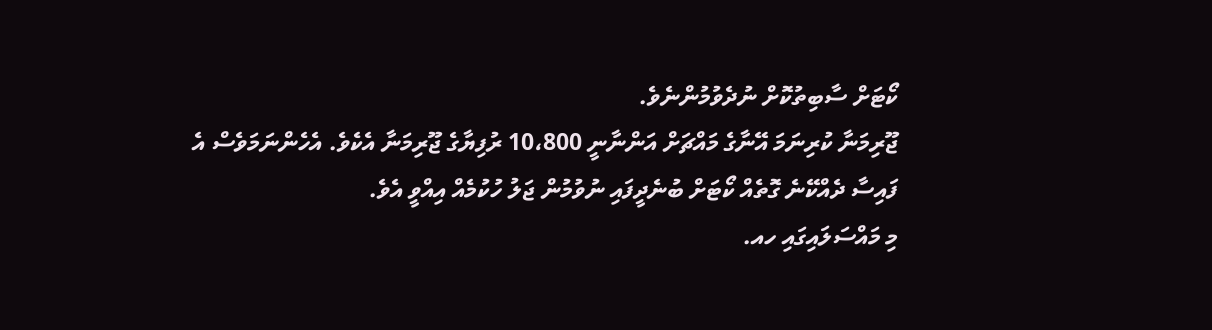ކޯޓަށް ސާބިތުކޮށް ނުދެވުމުންނެވެ.
ޖޫރިމަނާ ކުރިނަމަ އޭނާގެ މައްޗަށް އަންނާނީ 10،800 ރުފިޔާގެ ޖޫރިމަނާ އެކެވެ. އެހެންނަމަވެސް އެ ފައިސާ ދެއްކޭނެ ގޮތެއް ކޯޓަށް ބުނެދީފައި ނުވުމުން ޖަލު ހުކުމެއް އިއްވީ އެވެ.
މި މައްސަލައިގައި ހއ.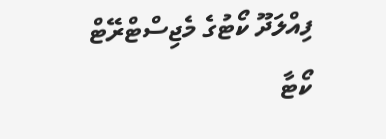ފިއްލަދޫ ކޯޓުގެ މެޖިސްޓްރޭޓް ކޯޓާ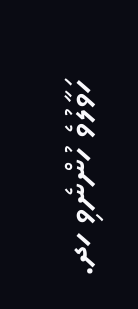ހަވާލުވެ ހުންނެވި ހދ.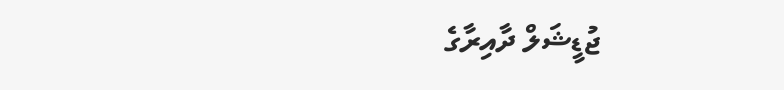ޖުޑީޝަލް ދާއިރާގެ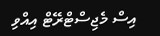އިސް މެޖިސްޓްރޭޓް އިއްވި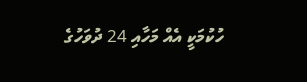ހުކުމަކީ އެއް މަހާއި 24 ދުވަހުގެ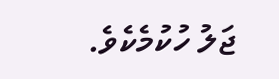ޖަލު ހުކުމެކެވެ.